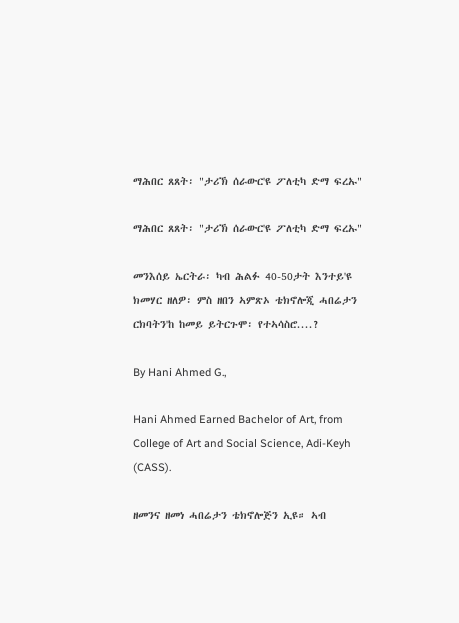ማሕበር ጸጸት፡ "ታሪኽ ሰራውር'ዩ ፖለቲካ ድማ ፍረኡ"

ማሕበር ጸጸት፡ "ታሪኽ ሰራውር'ዩ ፖለቲካ ድማ ፍረኡ"

መንእሰይ ኤርትራ፡ ካብ ሕልፉ 40-50ታት እንተይ'ዩ ክመሃር ዘለዎ፡ ምስ ዘበን ኣምጽኦ ቴክኖሎጂ ሓበሬታን ርክባትን'ከ ከመይ ይትርጉሞ፡ የተኣሳስሮ....?

By Hani Ahmed G.,

Hani Ahmed Earned Bachelor of Art, from College of Art and Social Science, Adi-Keyh (CASS).

ዘመንና ዘመነ ሓበሬታን ቴክኖሎጅን ኢዩ። ኣብ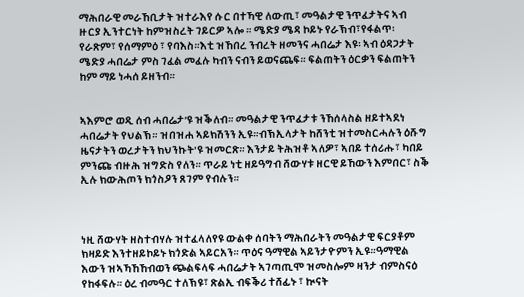ማሕበራዊ መራኸቢታት ዝተራእየ ሱር በተኻዊ ለውጢ፣ መዓልታዊ ንጥፈታትና ኣብ ዙርያ ኢንተርነት ከምዝስረት ገይርዎ ኣሎ ። ሜድያ ሜዳ ኮይኑ የራኽብ፣የፋልጥ፡ የራጽም፣ የሰማምዕ ፣ የባእስ።እቲ ዝኸበረ ንብረት ዘመንና ሓበሬታ እዩ፡ ኣብ ዕዳጋታት ሜድያ ሓበሬታ ምስ ገፈል መፈሉ ካብን ናብን ይወናጨፍ። ፍልጠትን ዕርቃን ፍልጠትን ከም ማይ ነሓሰ ይዘንብ።


ኣእምሮ ወዲ ሰብ ሓበሬታ’ዩ ዝቕለብ። መዓልታዊ ንጥፈታቱ ንኸሰላስል ዘይተኣደነ ሓበሬታት የህልኽ። ዝበዝሐ ኣይክሽንን ኢዩ።ብኽኢላታት ከሸንቲ ዝተመስርሓሉን ዕሹግ ዜናታትን ወረታትን ክህንኩት'ዩ ዝመርጽ። እንታይ ትሕዝቶ ኣለዎ፣ ኣበይ ተሰሪሑ፣ ካበይ ምንጩ ብዙሕ ዝግድስ የለን። ጥራይ ነቲ ዘይዓግብ ሸውሃቱ ዘርዊ ይኸውን እምበር፣ ስቕ ኢሉ ክውሕጦን ክጎስዖን ጸገም የብሉን።



ነዚ ሸውሃት ዘስተብሃሉ ዝተፈላለየዩ ውልቀ ሰባትን ማሕበራትን መዓልታዊ ፍርያቶም ክዛይድ እንተዘይኮይኑ ክጎድል ኣይርአን። ጥዕና ዓማዊል ኣይንታዮምን ኢዩ።ዓማዊል እውን ዝኣኻኸኸብወን ጭልፍላፍ ሓበሬታት ኣገጣጢሞ ዝመስሎም ዛንታ ብምስናዕ የከፋፍሉ። ዕረ ብመዓር ተለኽዩ፣ ጽልኢ ብፍቕሪ ተሸፊኑ ፣ ኲናት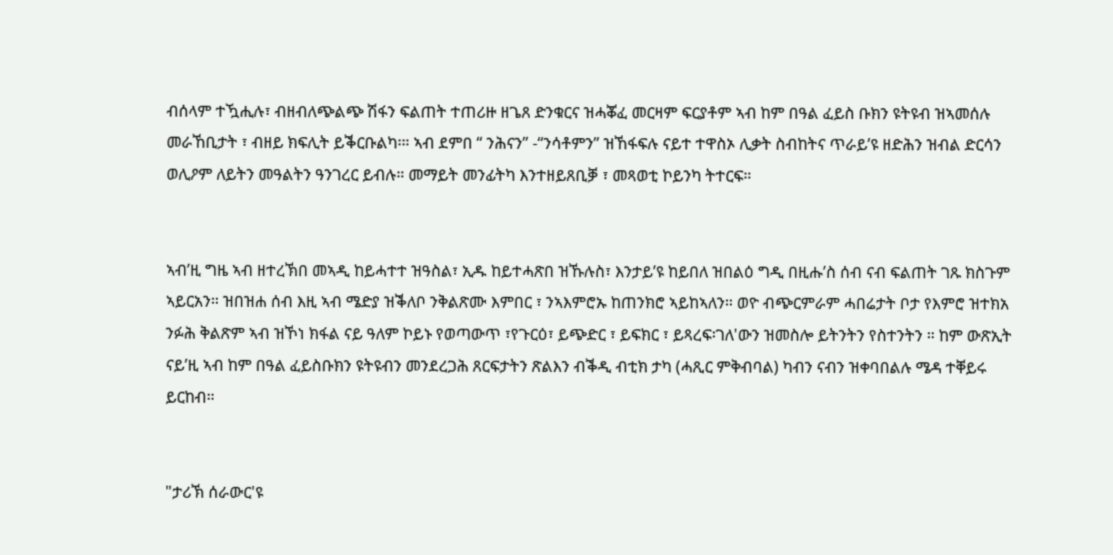ብሰላም ተዃሒሉ፣ ብዘብለጭልጭ ሽፋን ፍልጠት ተጠሪዙ ዘጌጸ ድንቁርና ዝሓቖፈ መርዛም ፍርያቶም ኣብ ከም በዓል ፈይስ ቡክን ዩትዩብ ዝኣመሰሉ መራኸቢታት ፣ ብዘይ ክፍሊት ይቕርቡልካ፡። ኣብ ደምበ “ ንሕናን” -“ንሳቶምን” ዝኸፋፍሉ ናይተ ተዋስኦ ሊቃት ስብከትና ጥራይ’ዩ ዘድሕን ዝብል ድርሳን ወሊዖም ለይትን መዓልትን ዓንገረር ይብሉ። መማይት መንፊትካ እንተዘይጸቢቓ ፣ መጻወቲ ኮይንካ ትተርፍ።


ኣብ’ዚ ግዜ ኣብ ዘተረኽበ መኣዲ ከይሓተተ ዝዓስል፣ ኢዱ ከይተሓጽበ ዝኹሉስ፣ እንታይ’ዩ ከይበለ ዝበልዕ ግዲ በዚሑ’ስ ሰብ ናብ ፍልጠት ገጹ ክስጉም ኣይርአን። ዝበዝሐ ሰብ እዚ ኣብ ሜድያ ዝቕለቦ ንቅልጽሙ እምበር ፣ ንኣእምሮኡ ከጠንክሮ ኣይከኣለን። ወዮ ብጭርምራም ሓበሬታት ቦታ የእምሮ ዝተክአ ንፉሕ ቅልጽም ኣብ ዝኾነ ክፋል ናይ ዓለም ኮይኑ የወጣውጥ ፣የጉርዕ፣ ይጭድር ፣ ይፍክር ፣ ይጻረፍ፡ገለ'ውን ዝመስሎ ይትንትን የስተንትን ። ከም ውጽኢት ናይ’ዚ ኣብ ከም በዓል ፈይስቡክን ዩትዩብን መንደረጋሕ ጸርፍታትን ጽልእን ብቕዲ ብቲክ ታካ (ሓጺር ምቅብባል) ካብን ናብን ዝቀባበልሉ ሜዳ ተቐይሩ ይርከብ።


"ታሪኽ ሰራውር'ዩ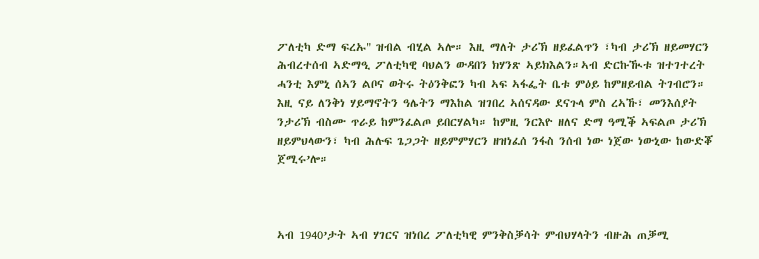ፖለቲካ ድማ ፍረኡ" ዝብል ብሂል ኣሎ። እዚ ማለት ታሪኽ ዘይፈልጥን ፣ካብ ታሪኽ ዘይመሃርን ሕብረተሰብ ኣድማዒ ፖለቲካዊ ባህልን ውዳበን ክሃንጽ ኣይክእልን።ኣብ ድርኩዂቱ ዝተገተረት ሓንቲ እምኒ ሰኣን ልቦና ወትሩ ትዕንቅፎን ካብ ኣፍ ኣፋፌት ቤቱ ምዕይ ከምዘይብል ትገብሮን። እዚ ናይ ለንቅነ ሃይማኖትን ዓሌትን ማእከል ዝገበረ ኣሰናዳው ደናጉላ ምስ ረኣኹ፣ መንእሰያት ንታሪኽ ብስሙ ጥራይ ከምንፈልጦ ይበርሃልካ። ከምዚ ንርእዮ ዘለና ድማ ዓሚቕ ኣፍልጦ ታሪኽ ዘይምህላውን፣ ካብ ሕሉፍ ጌጋጋት ዘይምምሃርን ዘዝነፈሰ ንፋስ ንሰብ ነው ነጀው ነውኒው ከውድቖ ጀሚሩ’ሎ።



ኣብ 1940’ታት ኣብ ሃገርና ዝነበረ ፖለቲካዊ ምንቅስቓሳት ምብህሃላትን ብዙሕ ጠቓሚ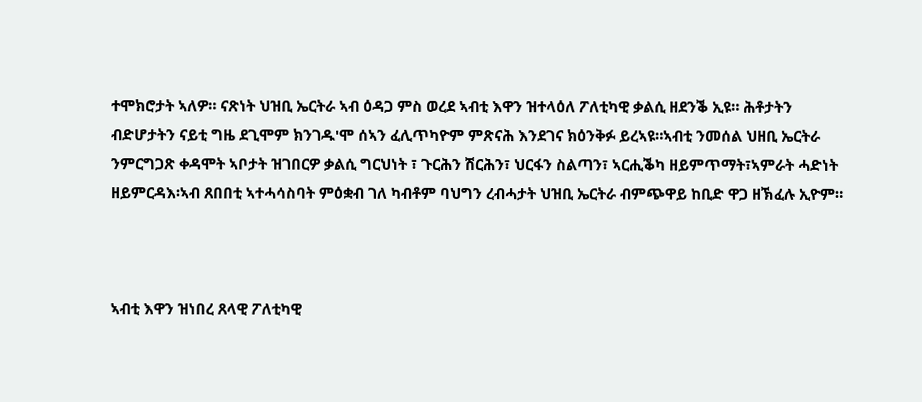ተሞክሮታት ኣለዎ። ናጽነት ህዝቢ ኤርትራ ኣብ ዕዳጋ ምስ ወረደ ኣብቲ እዋን ዝተላዕለ ፖለቲካዊ ቃልሲ ዘደንቕ ኢዩ። ሕቶታትን ብድሆታትን ናይቲ ግዜ ደጊሞም ክንገዱ'ሞ ሰኣን ፈሊጥካዮም ምጽናሕ እንደገና ክዕንቅፉ ይረኣዩ።ኣብቲ ንመሰል ህዘቢ ኤርትራ ንምርግጋጽ ቀዳሞት ኣቦታት ዝገበርዎ ቃልሲ ግርህነት ፣ ጉርሕን ሽርሕን፣ ህርፋን ስልጣን፣ ኣርሒቕካ ዘይምጥማት፣ኣምራት ሓድነት ዘይምርዳእ፡ኣብ ጸበበቲ ኣተሓሳስባት ምዕቋብ ገለ ካብቶም ባህግን ረብሓታት ህዝቢ ኤርትራ ብምጭዋይ ከቢድ ዋጋ ዘኽፈሉ ኢዮም።



ኣብቲ እዋን ዝነበረ ጸላዊ ፖለቲካዊ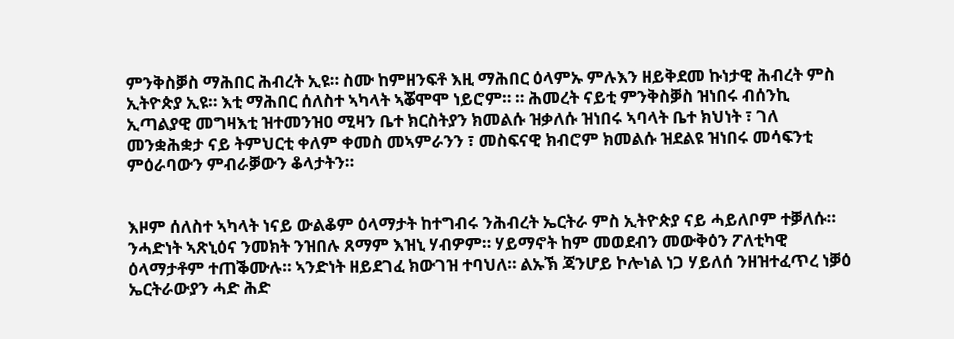ምንቅስቓስ ማሕበር ሕብረት ኢዩ። ስሙ ከምዘንፍቶ እዚ ማሕበር ዕላምኡ ምሉእን ዘይቅደመ ኩነታዊ ሕብረት ምስ ኢትዮጵያ ኢዩ። እቲ ማሕበር ሰለስተ ኣካላት ኣቖሞሞ ነይሮም። ። ሕመረት ናይቲ ምንቅስቓስ ዝነበሩ ብሰንኪ ኢጣልያዊ መግዛእቲ ዝተመንዝዐ ሚዛን ቤተ ክርስትያን ክመልሱ ዝቃለሱ ዝነበሩ ኣባላት ቤተ ክህነት ፣ ገለ መንቋሕቋታ ናይ ትምህርቲ ቀለም ቀመስ መኣምራንን ፣ መስፍናዊ ክብሮም ክመልሱ ዝደልዩ ዝነበሩ መሳፍንቲ ምዕራባውን ምብራቓውን ቆላታትን።


እዞም ሰለስተ ኣካላት ነናይ ውልቆም ዕላማታት ከተግብሩ ንሕብረት ኤርትራ ምስ ኢትዮጵያ ናይ ሓይለቦም ተቓለሱ። ንሓድነት ኣጽኒዕና ንመክት ንዝበሉ ጸማም እዝኒ ሃብዎም። ሃይማኖት ከም መወደብን መውቅዕን ፖለቲካዊ ዕላማታቶም ተጠቕሙሉ። ኣንድነት ዘይደገፈ ክውገዝ ተባህለ። ልኡኽ ጃንሆይ ኮሎነል ነጋ ሃይለሰ ንዘዝተፈጥረ ነቓዕ ኤርትራውያን ሓድ ሕድ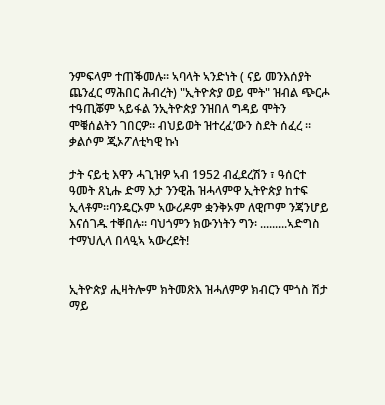ንምፍላም ተጠቕመሉ። ኣባላት ኣንድነት ( ናይ መንእሰያት ጨንፈር ማሕበር ሕብረት) "ኢትዮጵያ ወይ ሞት" ዝብል ጭርሖ ተዓጢቖም ኣይፋል ንኢትዮጵያ ንዝበለ ግዳይ ሞትን ሞቑሰልትን ገበርዎ። ብህይወት ዝተረፈ’ውን ስደት ሰፈረ ። ቃልሶም ጂኦፖለቲካዊ ኩነ

ታት ናይቲ እዋን ሓጊዝዎ ኣብ 1952 ብፈደረሽን ፣ ዓሰርተ ዓመት ጸኒሑ ድማ እታ ንንዊሕ ዝሓላምዋ ኢትዮጵያ ከተፍ ኢላቶም።ባንዴርኦም ኣውሪዶም ቋንቅኦም ለዊጦም ንጃንሆይ እናሰገዱ ተቐበሉ። ባህጎምን ክውንነትን ግን፡ .........ኣድግስ ተማህሊላ በላዒኣ ኣውረደት!


ኢትዮጵያ ሒዛትሎም ክትመጽእ ዝሓለምዎ ክብርን ሞጎስ ሽታ ማይ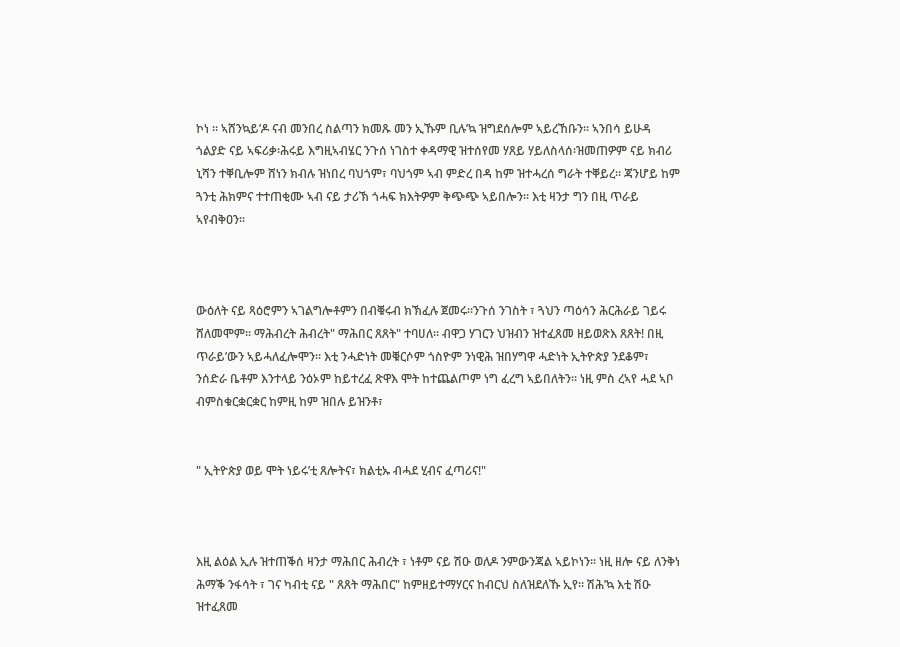ኮነ ። ኣሸንኳይ’ዶ ናብ መንበረ ስልጣን ክመጹ መን ኢኹም ቢሉ’ኳ ዝግደሰሎም ኣይረኸቡን። ኣንበሳ ይሁዳ ጎልያድ ናይ ኣፍሪቃ፡ሕሩይ እግዚኣብሄር ንጉሰ ነገስተ ቀዳማዊ ዝተሰየመ ሃጸይ ሃይለስላሰ፡ዝመጠዎም ናይ ክብሪ ኒሻን ተቐቢሎም ሸነን ክብሉ ዝነበረ ባህጎም፣ ባህጎም ኣብ ምድረ በዳ ከም ዝተሓረሰ ግራት ተቐይረ። ጃንሆይ ከም ጓንቲ ሕክምና ተተጠቂሙ ኣብ ናይ ታሪኽ ጎሓፍ ክእትዎም ቅጭጭ ኣይበሎን። እቲ ዛንታ ግን በዚ ጥራይ ኣየብቅዐን።



ውዕለት ናይ ጻዕሮምን ኣገልግሎቶምን በብቑሩብ ክኽፈሉ ጀመሩ።ንጉሰ ንገስት ፣ ጓህን ጣዕሳን ሕርሕራይ ገይሩ ሸለመሞም። ማሕብረት ሕብረት" ማሕበር ጸጸት" ተባሀለ። ብዋጋ ሃገርን ህዝብን ዝተፈጸመ ዘይወጽእ ጸጸት! በዚ ጥራይ’ውን ኣይሓለፈሎሞን። እቲ ንሓድነት መቑርሶም ጎስዮም ንነዊሕ ዝበሃግዋ ሓድነት ኢትዮጵያ ንደቆም፣ ንሰድራ ቤቶም እንተላይ ንዕኦም ከይተረፈ ጽዋእ ሞት ከተጨልጦም ነግ ፈረግ ኣይበለትን። ነዚ ምስ ረኣየ ሓደ ኣቦ ብምስቁርቋርቋር ከምዚ ከም ዝበሉ ይዝንቶ፣


" ኢትዮጵያ ወይ ሞት ነይሩ’ቲ ጸሎትና፣ ክልቲኡ ብሓደ ሂብና ፈጣሪና!"



እዚ ልዕል ኢሉ ዝተጠቕሰ ዛንታ ማሕበር ሕብረት ፣ ነቶም ናይ ሽዑ ወለዶ ንምውንጃል ኣይኮነን። ነዚ ዘሎ ናይ ለንቅነ ሕማቕ ንፋሳት ፣ ገና ካብቲ ናይ " ጸጸት ማሕበር" ከምዘይተማሃርና ከብርህ ስለዝደለኹ ኢየ። ሽሕ’ኳ እቲ ሽዑ ዝተፈጸመ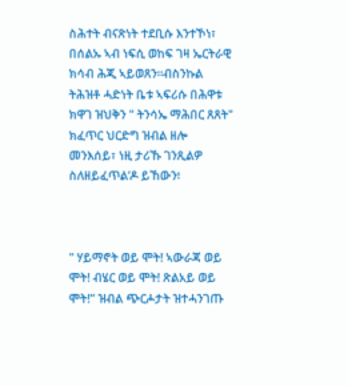ስሕተት ብናጽነት ተደቢሱ እንተኾነ፣ በሰልኡ ኣብ ነፍሲ ወከፍ ገዛ ኤርትራዊ ክሳብ ሕጂ ኣይወጸን።ብስንኩል ትሕዝቶ ሓድነት ቤቱ ኣፍሪሱ በሕዋቱ ክዋገ ዝህቅን " ትንሳኤ ማሕበር ጸጸት" ክፈጥር ህርድግ ዝብል ዘሎ መንእሰይ፣ ነዚ ታሪኹ ገንጺልዎ ስለዘይፈጥል’ዶ ይኸውን፧



" ሃይማኖት ወይ ሞት! ኣውራጃ ወይ ሞት! ብሄር ወይ ሞት! ጽልአይ ወይ ሞት!" ዝብል ጭርሖታት ዝተሓንገጡ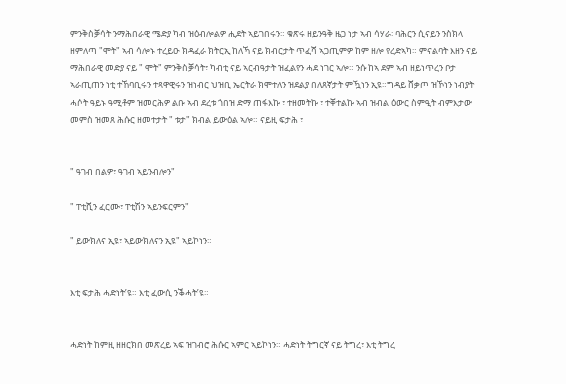ምንቅስቓሳት ንማሕበራዊ ሜድያ ካብ ዝዕብሎልዎ ሒደት ኣይገበሩን። ቁጽሩ ዘይንዓቅ ዜጋ ነታ ኣብ ሳሃራ፡ ባሕርን ሲናይን ንስክላ ዘምለጣ "ሞት" ኣብ ሳሎኑ ተረይዑ ክዳፈራ ክትርኢ ከለኻ ናይ ክብርታት ጥፈሻ ኣጋጢምዎ ከም ዘሎ የረድኣካ። ምናልባት እዘን ናይ ማሕበራዊ መድያ ናይ " ሞት" ምንቅስቓሳት፣ ካብቲ ናይ ኣርብዓታት ዝፈልየን ሓደ ነገር ኣሎ። ንሱ ከኣ ደም ኣብ ዘይነጥረን ቦታ ኣራጢጠን ነቲ ተኸባቢሩን ተጻዋዊሩን ዝነብር ህዝቢ ኤርትራ ክሞተለን ዝደልያ በለጸኛታት ምዃነን ኢዩ።ግዳይ ሸቃጦ ዝኾነን ነብያት ሓሶት ዓይኑ ዓሚቶም ዝመርሕዎ ልቡ ኣብ ደረቱ ጎበዝ ድማ ጠፋእኩ ፣ ተዘመትኩ ፣ ተቐተልኩ ኣብ ዝብል ዕውር ስምዒት ብምእታው መምስ ዝመጸ ሕሱር ዘመተታት " ቱታ" ክብል ይውዕል ኣሎ። ናይዚ ፍታሕ ፣


" ዓገብ በልዎ፣ ዓገብ ኣይንብሎን"

" ፐቲሺን ፈርሙ፣ ፐቲሽን ኣይንፍርምን"

" ይውክለና ኢዩ፣ ኣይውክለናን ኢዩ" ኣይኮነን።


እቲ ፍታሕ ሓድነት’ዩ። እቲ ፈውሲ ንቕሓት’ዩ።


ሓድነት ከምዚ ዘዘርክበ መጽረይ ኣፍ ዝገብሮ ሕሱር ኣምር ኣይኮነን። ሓድነት ትግርኛ ናይ ትግረ፣ እቲ ትግረ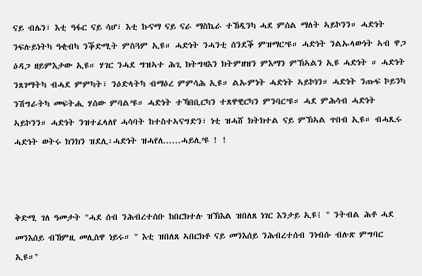ናይ ብሌን፣ እቲ ዓፋር ናይ ሳሆ፣ እቲ ኩናማ ናይ ናራ ማስኬራ ተኸዲንካ ሓደ ምሰል ማለት ኣይኮንን። ሓድነት ንፍሉይነትካ ዓቂብካ ንቕድሚት ምስጓም ኢዩ። ሓድነት ንሓንቲ ሰንደቕ ምዝማር’ዩ። ሓድነት ንልኡላውነት ኣብ ዋጋ ዕዳጋ ዘይምእታው ኢዩ። ሃገር ንሓደ ግዝኣተ ሕጊ ክትግዛእን ክትምዘዝን ምእማን ምኽኣልን ኢዩ ሓድነት ። ሓድነት ንጸገማትካ ብሓደ ምምካት፣ ንዕድላትካ ብማዕረ ምምሳሕ ኢዩ። ልኡምነት ሓድነት ኣይኮነን። ሓድነት ንጡፍ ኮይንካ ንሽግራትካ መፍትሒ ሃሰው ምባል’ዩ። ሓድነት ተኻበቢርካን ተጸዋዊርካን ምንባር’ዩ። ሓደ ምሕሳብ ሓድነት ኣይኮንን። ሓድነት ንዝተፈላለየ ሓሳባት ከተስተኣናግድን፣ ነቲ ዝሓሸ ክትክተል ናይ ምኽኣል ጥበብ ኢዩ። ብሓጺሩ ሓድነት ወትሩ ክንክን ዝደሊ፡ሓድነት ዝሓየለ......ሓይሊ’ዩ ! !



ቅድሚ ገለ ዓመታት "ሓደ ሰብ ንሕብረተሰቡ ከበርክተሉ ዝኽእል ዝበለጸ ነገር እንታይ ኢዩ፧ " ንትብል ሕቶ ሓደ መንእሰይ ብኸምዚ መሊስዋ ነይሩ። " እቲ ዝበለጸ ኣበርክቶ ናይ መንእሰይ ንሕብረተሰብ ንነብሱ ብሉጽ ምግባር ኢዩ።"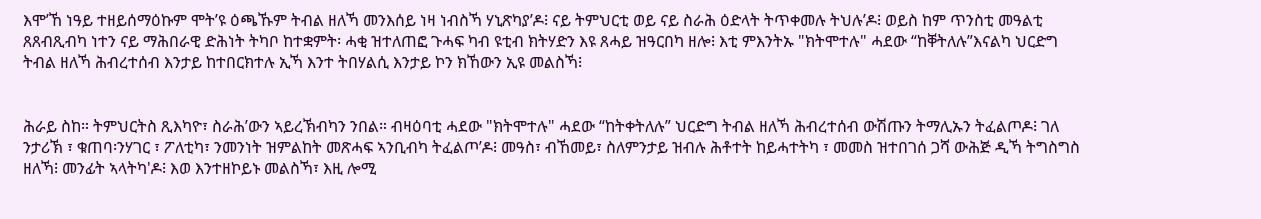እሞ’ኸ ነዓይ ተዘይሰማዕኩም ሞት’ዩ ዕጫኹም ትብል ዘለኻ መንእሰይ ነዛ ነብስኻ ሃኒጽካያ’ዶ፧ ናይ ትምህርቲ ወይ ናይ ስራሕ ዕድላት ትጥቀመሉ ትህሉ’ዶ፧ ወይስ ከም ጥንስቲ መዓልቲ ጸጸብጺብካ ነተን ናይ ማሕበራዊ ድሕነት ትካቦ ከተቋምት፡ ሓቂ ዝተለጠፎ ጉሓፍ ካብ ዩቲብ ክትሃድን እዩ ጸሓይ ዝዓርበካ ዘሎ፧ እቲ ምእንትኡ "ክትሞተሉ" ሓደው “ከቐትለሉ”እናልካ ህርድግ ትብል ዘለኻ ሕብረተሰብ እንታይ ከተበርክተሉ ኢኻ እንተ ትበሃልሲ እንታይ ኮን ክኸውን ኢዩ መልስኻ፧


ሕራይ ስከ። ትምህርትስ ጺእካዮ፣ ስራሕ’ውን ኣይረኽብካን ንበል። ብዛዕባቲ ሓደው "ክትሞተሉ" ሓደው “ከትቀትለሉ” ህርድግ ትብል ዘለኻ ሕብረተሰብ ውሽጡን ትማሊኡን ትፈልጦዶ፧ ገለ ንታሪኽ ፣ ቁጠባ፡ንሃገር ፣ ፖለቲካ፣ ንመንነት ዝምልከት መጽሓፍ ኣንቢብካ ትፈልጦ’ዶ፧ መዓስ፣ ብኸመይ፣ ስለምንታይ ዝብሉ ሕቶተት ከይሓተትካ ፣ መመስ ዝተበገሰ ጋሻ ውሕጅ ዲኻ ትግስግስ ዘለኻ፧ መንፊት ኣላትካ'ዶ፧ እወ እንተዘኮይኑ መልስኻ፣ እዚ ሎሚ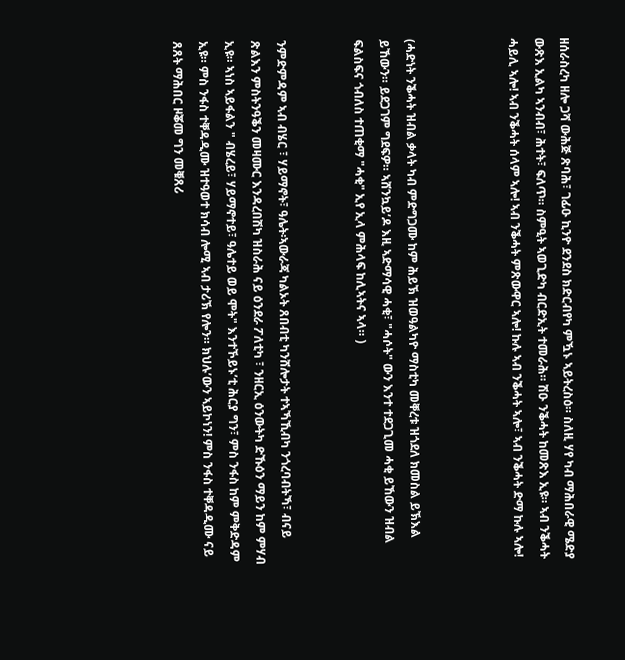ዘሰራስረካ ዘሎ ጋሻ ውሕጅ ጽባሕ፣ ገፊዑ ኪንዮ ደንደስ ክድርብየካ ምዃኑ ኣይትረስዕ። ስለዚ ሃየ ካብ ማሕበራዊ ሜድያ ውጽእ ኢልካ ኣንብብ፣ ሕተት፣ ፍለጥ። ስምዒት ኣወጊድካ ብርድኢት ተመራሕ። ሽዑ ንቕሓት ከመጽእ ኢዩ። ኣብ ንቕሓት ሓይሊ ኣሎ! ኣብ ንቕሓት ሰላም ኣሎ! ኣብ ንቕሓት ምጽውዋር ኣሎ! ኩሉ ኣብ ንቕሓት ኣሎ፣ ኣብ ንቕሓት ድማ ኩሉ ኣሎ!



(ሓድነት ንቕሓት ዝብል ቃላት ካብ ምድግጋሙ ከም ሕይኽ ዝወዓልካዮ ማስቲካ መቐረቱ ዝጎደለ ክመስል ይኽእል ይኸውን። ይደጋገም ግደፍዎ። ኣሸንኳይ’ዶ እዚ ኣድማሳዊ ሓቂ፣ "ሓሶት" ውን እንተ ተደጋጊመ ሓቂ ይኸውን ዝብል ፍልስፍና ጎብለስ ተጠቂማ "ሓቂ" ኢየ ኢላ ምሕላፍ ከሊኣትና ኣላ። )


ንምድምዳም ኣብ ብሄር ፣ ሃይማኖት፣ ዓሌት፡ኣውራጃ ካልኦት ጸበብቲ ካንሸሎታት ተኣኻኺብካ ንጎረባብትኻ፣ ብናይ ጽልእን ምስትንዓቕን መዛሙር እንዳረበሽካ ዝስራሕ ናይ ዕንደራ ፖለቲካ ፣ ንዘርኢ ዕንውትካ ድኹዕን ማይን ከም ምሃብ ኢዩ። ኣነስ ኣይፋልን " ብሄረይ፣ ሃይማኖተይ፣ ዓሌተይ ወይ ሞት" እንተኾይኑ’ቲ ሕርያ ግን፣ ምስ ንፋስ ከም ምቅድዳም ኢዩ። ምስ ንፋስ ተቐዳዲሙ ዝተዓወተ ክሳብ ሎሚ ኣብ ታሪኽ የሎን። ክህሉ’ውን ኣይኮነን! ምስ ንፋስ ተቐዳዲሙ ናይ ጸጸት ማሕበር ዞቖመ ግን መቑጸሪ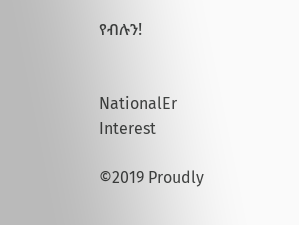የብሉን!


NationalEr Interest

©2019 Proudly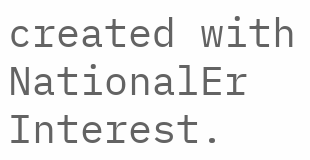created with NationalEr Interest.